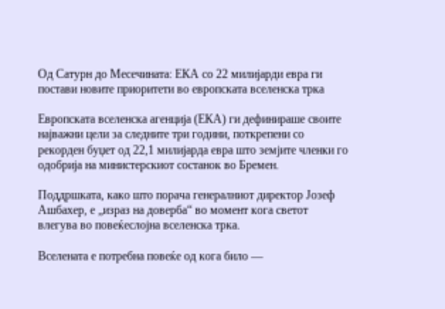Од Сатурн до Месечината: ЕКА со 22 милијарди евра ги постави новите приоритети во европската вселенска трка

Европската вселенска агенција (ЕКА) ги дефинираше своите најважни цели за следните три години, поткрепени со рекорден буџет од 22,1 милијарда евра што земјите членки го одобрија на министерскиот состанок во Бремен.

Поддршката, како што порача генералниот директор Јозеф Ашбахер, е „израз на доверба“ во момент кога светот влегува во повеќеслојна вселенска трка.

Вселената е потребна повеќе од кога било —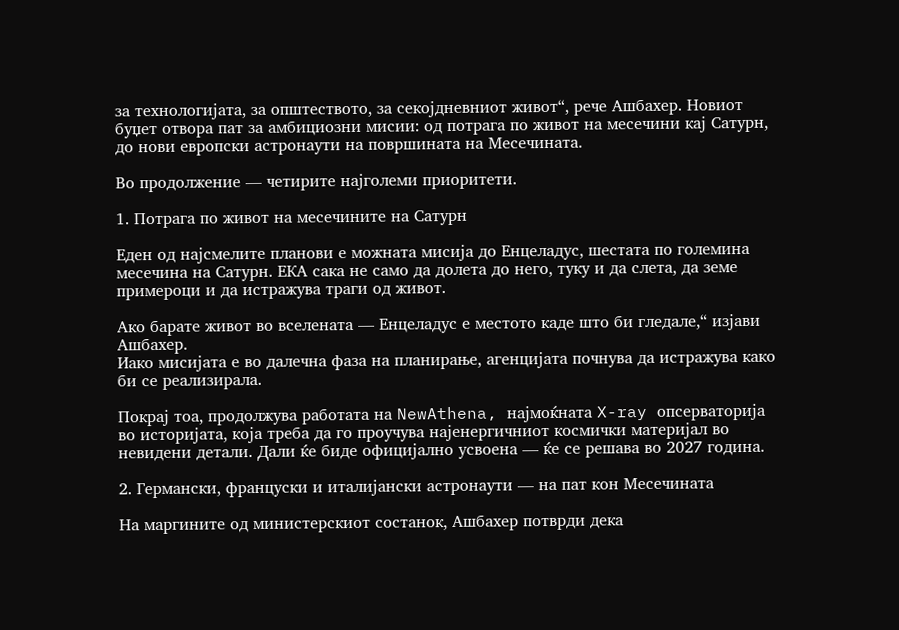за технологијата, за општеството, за секојдневниот живот“, рече Ашбахер. Новиот буџет отвора пат за амбициозни мисии: од потрага по живот на месечини кај Сатурн, до нови европски астронаути на површината на Месечината.

Во продолжение — четирите најголеми приоритети.

1. Потрага по живот на месечините на Сатурн

Еден од најсмелите планови е можната мисија до Енцеладус, шестата по големина месечина на Сатурн. ЕКА сака не само да долета до него, туку и да слета, да земе примероци и да истражува траги од живот.

Ако барате живот во вселената — Енцеладус е местото каде што би гледале,“ изјави Ашбахер.
Иако мисијата е во далечна фаза на планирање, агенцијата почнува да истражува како би се реализирала.

Покрај тоа, продолжува работата на NewAthena, најмоќната X-ray опсерваторија во историјата, која треба да го проучува најенергичниот космички материјал во невидени детали. Дали ќе биде официјално усвоена — ќе се решава во 2027 година.

2. Германски, француски и италијански астронаути — на пат кон Месечината

На маргините од министерскиот состанок, Ашбахер потврди дека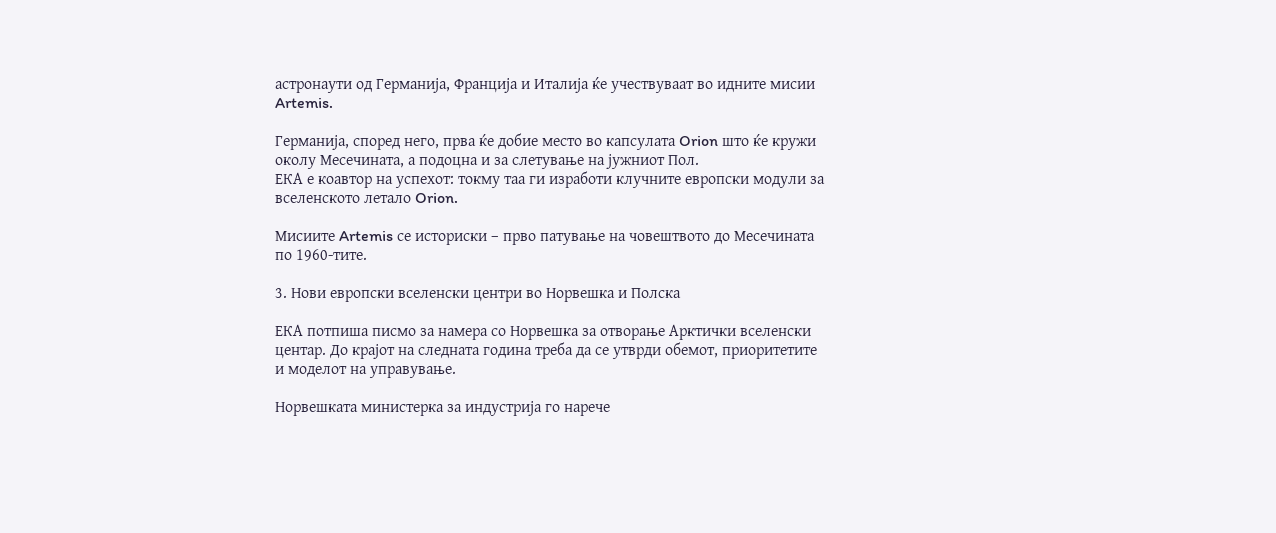астронаути од Германија, Франција и Италија ќе учествуваат во идните мисии Artemis.

Германија, според него, прва ќе добие место во капсулата Orion што ќе кружи околу Месечината, а подоцна и за слетување на јужниот Пол.
ЕКА е коавтор на успехот: токму таа ги изработи клучните европски модули за вселенското летало Orion.

Мисиите Artemis се историски – прво патување на човештвото до Месечината по 1960-тите.

3. Нови европски вселенски центри во Норвешка и Полска

ЕКА потпиша писмо за намера со Норвешка за отворање Арктички вселенски центар. До крајот на следната година треба да се утврди обемот, приоритетите и моделот на управување.

Норвешката министерка за индустрија го нарече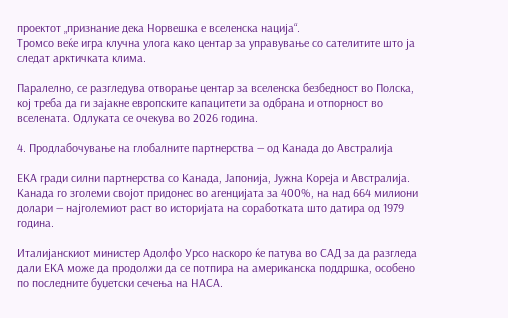проектот „признание дека Норвешка е вселенска нација“.
Тромсо веќе игра клучна улога како центар за управување со сателитите што ја следат арктичката клима.

Паралелно, се разгледува отворање центар за вселенска безбедност во Полска, кој треба да ги зајакне европските капацитети за одбрана и отпорност во вселената. Одлуката се очекува во 2026 година.

4. Продлабочување на глобалните партнерства — од Канада до Австралија

ЕКА гради силни партнерства со Канада, Јапонија, Јужна Кореја и Австралија.
Канада го зголеми својот придонес во агенцијата за 400%, на над 664 милиони долари — најголемиот раст во историјата на соработката што датира од 1979 година.

Италијанскиот министер Адолфо Урсо наскоро ќе патува во САД за да разгледа дали ЕКА може да продолжи да се потпира на американска поддршка, особено по последните буџетски сечења на НАСА.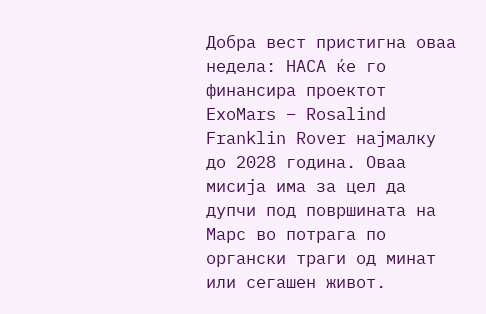Добра вест пристигна оваа недела: НАСА ќе го финансира проектот ExoMars – Rosalind Franklin Rover најмалку до 2028 година. Оваа мисија има за цел да дупчи под површината на Марс во потрага по органски траги од минат или сегашен живот.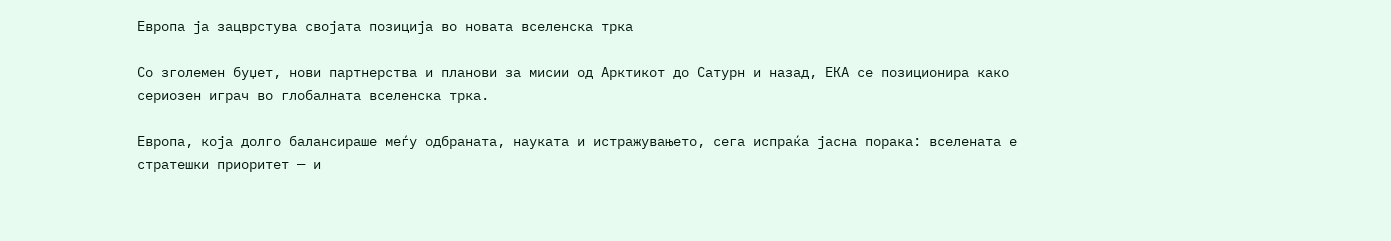Европа ја зацврстува својата позиција во новата вселенска трка

Со зголемен буџет, нови партнерства и планови за мисии од Арктикот до Сатурн и назад, ЕКА се позиционира како сериозен играч во глобалната вселенска трка.

Европа, која долго балансираше меѓу одбраната, науката и истражувањето, сега испраќа јасна порака: вселената е стратешки приоритет — и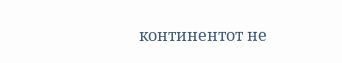континентот не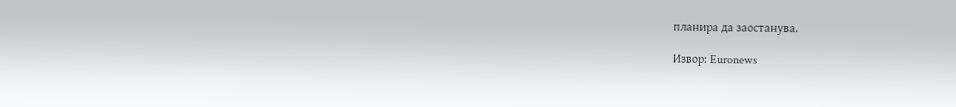планира да заостанува.

Извор: Euronews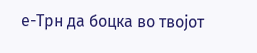е-Трн да боцка во твојот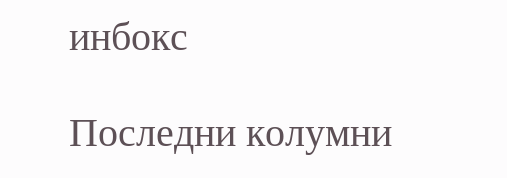инбокс

Последни колумни